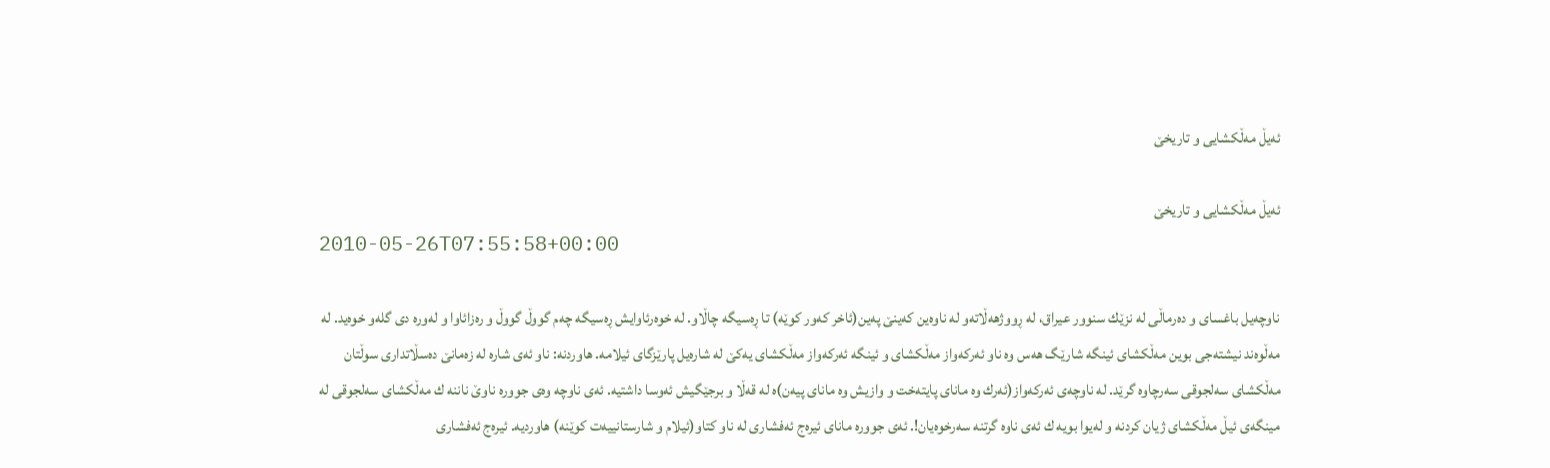ئه‌يڵ مه‌ڵكشايی و تاريخێ

ئه‌يڵ مه‌ڵكشايی و تاريخێ
2010-05-26T07:55:58+00:00

ناوچه‌يل باغسای و ده‌رماڵی له‌ نزێك سنوور عيراق، له‌ ڕووژهه‌ڵاته‌و له‌ ناوه‌ين كه‌ينێ په‌ين(ئاخر كه‌ور كوێه‌) تا ڕه‌سيگه‌ چاڵاو. له‌ خوه‌رئاوايش ڕه‌سيگه‌ چه‌م گووڵ گووڵ و ره‌زائاوا و له‌وره‌ دی گله‌و خوه‌يد. له‌ مه‌ڵوه‌ند نيشته‌جی بوين مه‌ڵكشای ئينگه‌ شارێگ هه‌س وه‌ ناو ئه‌ركه‌واز مه‌ڵكشای و ئينگه‌ ئه‌ركه‌واز مه‌ڵكشای يه‌كێ له‌ شاره‌يل پارێزگای ئيلامه‌. هاوردنه‌: ناو ئه‌ی شاره‌ له‌ زه‌مانێ ده‌سڵاتداری سوڵتان مه‌ڵكشای سه‌لجوقی سه‌رچاوه‌ گرێد. له‌ ناوچه‌ی ئه‌ركه‌واز(ئه‌رك وه‌ مانای پايته‌خت و وازيش وه‌ مانای پيه‌ن)ه‌ له‌ قه‌ڵا و برجێگيش ئه‌وسا داشتيه‌. ئه‌ی ناوچه‌ وه‌ی جووره‌ ناوێ ناننه‌ ك مه‌ڵكشای سه‌لجوقی له مينگه‌ی ئيڵ مه‌ڵكشای ژيان كردنه‌ و له‌يوا بويه‌ ك ئه‌ی ناوه‌ گرتنه سه‌رخوه‌يان!. ئه‌ی جووره‌ مانای ئيره‌ج ئه‌فشاری له‌ ناو كتاو(ئيلام و شارستانييه‌ت كوێنه‌) هاورديه‌. ئيره‌ج ئه‌فشاری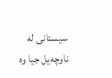سيستانی له‌ ناوچه‌يل جيا وه‌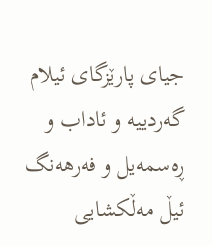جيای پارێزگای ئيلام گه‌ردييه‌ و ئاداب و ڕه‌سمه‌يل و فه‌رهه‌نگ ئيڵ مه‌ڵكشايی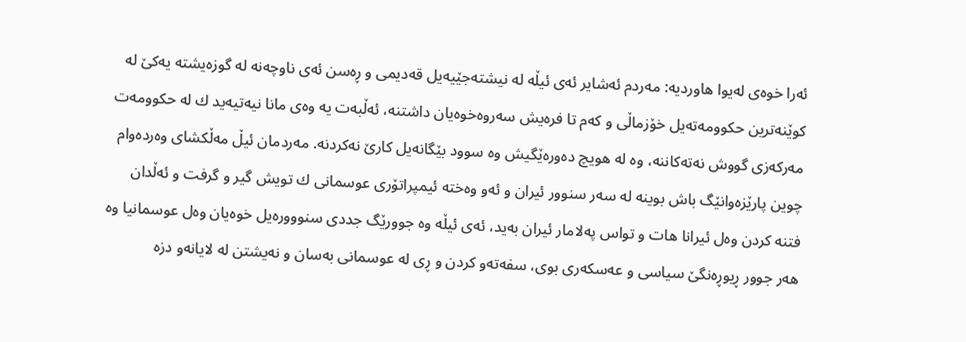ئه‌را خوه‌ی له‌يوا هاورديه‌: مه‌ردم ئه‌شاير ئه‌ی ئيڵه‌ له‌ نيشته‌جێيه‌يل قه‌ديمی و ڕه‌سن ئه‌ی ناوچه‌نه‌ له‌ گوزه‌يشته‌ يه‌كێ له‌ كوێنه‌ترين حكوومه‌ته‌يل خۆزماڵی و كه‌م تا فره‌يش سه‌روه‌خوه‌يان داشتنه‌، ئه‌ڵبه‌ت يه‌ وه‌ی مانا نيه‌تيه‌يد ك له‌ حكوومه‌ت مه‌ركه‌زی گووش نه‌ته‌كاننه،‌ وه‌ له‌ هويچ ده‌وره‌ێگيش وه‌ سوود بێگانه‌يل كارێ نه‌كردنه‌. مه‌ردمان ئيڵ مه‌ڵكشای وه‌رده‌وام چوين پارێزه‌وانێگ باش بوينه‌ له‌ سه‌ر سنوور ئيران و ئه‌و وه‌خته‌ ئيمپراتۆری عوسمانی ك تويش گير و گرفت و ئه‌ڵدان فتنه‌ كردن وه‌ل ئيرانا هات و تواس په‌لامار ئيران به‌يد، ئه‌ی ئيڵه‌ وه‌ جوورێگ جددی سنوووره‌يل خوه‌يان وه‌ل عوسمانيا وه‌ هه‌ر جوور ڕيوڕه‌نگێ سياسی و عه‌سكه‌ری بوی، سفه‌ته‌و كردن و ڕی له‌ عوسمانی به‌سان و نه‌يشتن له‌ لايانه‌و دزه‌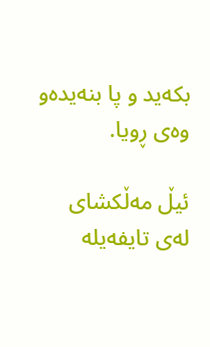بكه‌يد و پا بنه‌يده‌و وه‌ی ڕويا.

ئيڵ مه‌ڵكشای له‌ی تايفه‌يله‌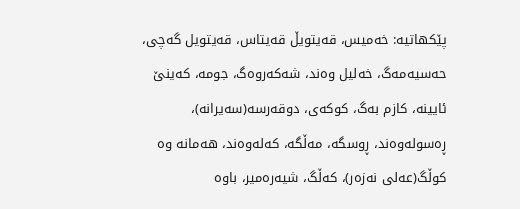پێكهاتيه‌: خه‌ميس، قه‌يتويڵ قه‌يتاس، قه‌يتويل گه‌چی، حه‌سيه‌مه‌گ، خه‌ليل وه‌ند، شه‌كه‌روه‌گ، جومه‌، كه‌ينێ ئايينه‌، كازم به‌گ، كوكه‌ی، دوقه‌رسه‌(سه‌يرانه‌)، ڕه‌سوله‌وه‌ند، ڕوسگه‌، مه‌ڵگه‌، كه‌له‌وه‌ند، هه‌مانه وه‌ كوڵگ(عه‌لی نه‌زه‌ر)، كه‌ڵگ، شيه‌ره‌مير، باوه‌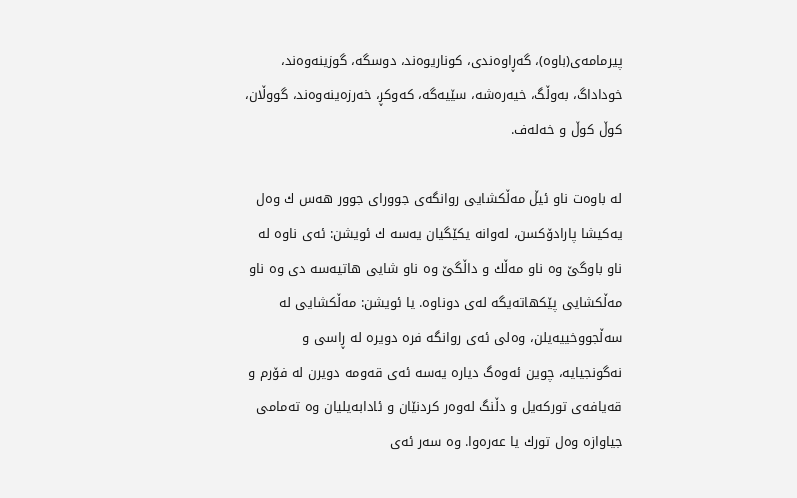پيرمامه‌ی(باوه‌)، گه‌ڕاوه‌ندی، كوناريوه‌ند، دوسگه‌، گوزينه‌وه‌ند، خوداداگ، به‌وڵگ، خيه‌ره‌شه‌، سێيه‌گه‌، كه‌وكڕ، خه‌رزه‌ينه‌وه‌ند، گووڵان، كوڵ كوڵ و خه‌له‌ف.

له‌ باوه‌ت ناو ئيڵ مه‌ڵكشايی روانگه‌ی جوورای جوور هه‌س ك وه‌ل يه‌كيشا پارادۆكسن، له‌وانه‌ يكێگيان يه‌سه‌ ك ئويشن: ئه‌ی ناوه‌ له‌ ناو باوگێ وه‌ ناو مه‌ڵك و داڵگێ وه‌ ناو شايی هاتيه‌سه‌ دی وه‌ ناو مه‌ڵكشايی پێكهاته‌يگه‌ له‌ی دوناوه‌. يا ئويشن: مه‌ڵكشايی له‌ سه‌ڵجووخييه‌يلن، وه‌لی ئه‌ی روانگه‌ فره‌ دويره‌ له‌ ڕاسی و نه‌گونجيايه‌، چوين ئه‌وه‌گ دياره‌ يه‌سه‌ ئه‌ی قه‌ومه‌ دويرن له‌ فۆرم و قه‌يافه‌ی توركه‌يل و دڵنگ له‌وه‌ر كردنێان و ئادابه‌يليان وه‌ ته‌مامی جياوازه‌ وه‌ل تورك يا عه‌ره‌وا. وه‌ سه‌ر ئه‌ی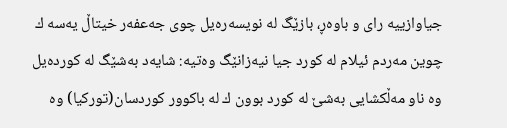جياوازييه‌ رای و باوه‌ڕ، بازێگ له‌ نويسه‌ره‌يل چوی جه‌عفه‌ر خيتاڵ يه‌سه‌ ك چوين مه‌ردم ئيلام له‌ كورد جيا نيه‌زانێگ وه‌تيه‌: شايه‌د به‌شێگ له‌ كورده‌يل وه‌ ناو مه‌ڵكشايی به‌شێ له‌ كورد بوون ك له‌ باكوور كوردسان(توركيا) وه‌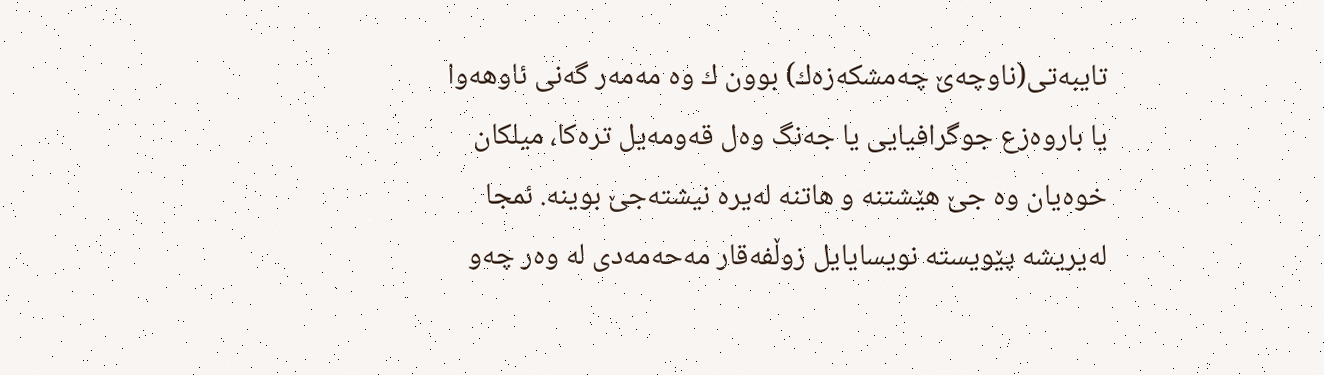تايبه‌تی(ناوچه‌ێ چه‌مشكه‌زه‌ك) بوون ك وه‌ مه‌مه‌ر گه‌نی ئاوهه‌وا يا باروه‌زع جوگرافيايی يا جه‌نگ وه‌ل قه‌ومه‌يل تره‌كا، ميلكان خوه‌يان وه‌ جێ هێشتنه‌ و هاتنه‌ له‌يره‌ نيشته‌جێ بوينه‌. ئمجا له‌يريشه‌ پێويسته‌ نويسايايل زوڵفه‌قار مه‌حه‌مه‌دی له‌ وه‌ر چه‌و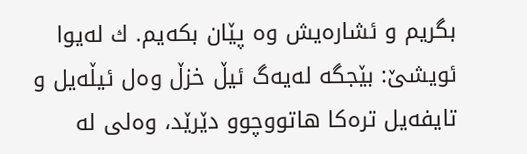بگريم و ئشاره‌يش وه‌ پێان بكه‌يم. ك له‌يوا ئويشێ: بێجگه‌ له‌يه‌گ ئيڵ خزڵ وه‌ل ئيڵه‌يل و تايفه‌يل تره‌كا هاتووچوو دێرێد، وه‌لی له‌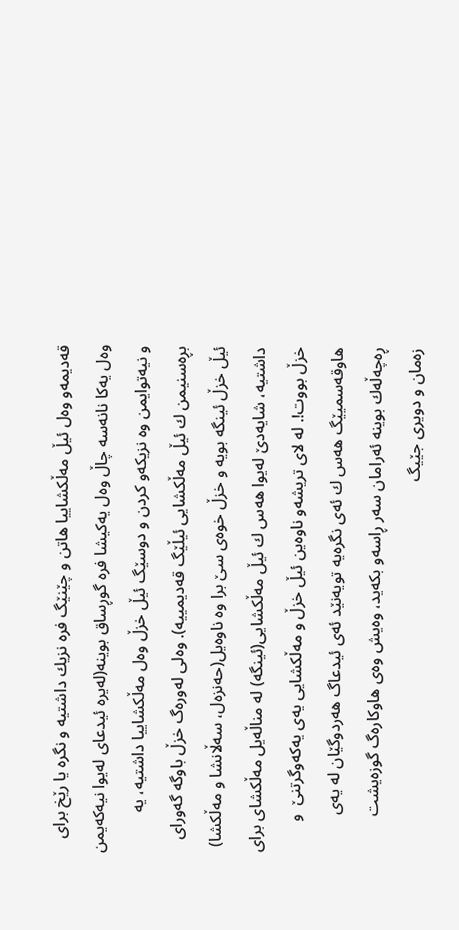قه‌ديمه‌و وه‌ل ئيڵ مه‌ڵكشاييا هاتن و چێنێگ فره‌ نزيك داشتيه‌ و نگره‌ يا رێخ برای وه‌ل يه‌كا نانه‌سه‌ چاڵ وه‌ل يه‌كيشا فره‌ گوڕساق بوينه‌(له‌يره‌ ئيدعای له‌يوا نيه‌كه‌يمن و نيه‌توايمن وه‌ نزيكه‌و كردن و دوسێگ ئيڵ خزڵ وه‌ل مه‌ڵكشاييا داشتيه‌، يه‌ بڕه‌سنيمن ك ئيڵ مه‌ڵكشايی ئيڵێگ‌ قه‌ديمييه‌). وه‌لی له‌وره‌گ خزڵ باوگه‌ گه‌ورای ئيڵ خزڵ ئينگه‌ بويه‌ و خزڵ خوه‌ی سێ برا وه‌ ناوه‌يل(حه‌نزه‌ل، سه‌ڵانشا و مه‌ڵكشا) داشتيه‌، شايه‌دێ له‌يوا هه‌س ك ئيڵ مه‌ڵكشايی(ئينگه‌) له‌ مناڵه‌يل مه‌ڵكشای برای خزڵ بووت!. له‌ لای تريشه‌و ناوه‌ين ئيڵ خزڵ و مه‌ڵكشايی يه‌ی يه‌كه‌وگرتنێ  و هاوقه‌سميێگ هه‌س ك ئه‌ی نگره‌يه‌ تويه‌نێد ئه‌ی ئيدعاگ هه‌ردوگێان له‌ يه‌ی ڕه‌چه‌ڵه‌ك بوينه‌ ئه‌رامان سه‌ر ڕاسه‌و بكه‌يد، وه‌يش وه‌ی هاوكاره‌گ گوزه‌يشت زه‌مان و دويری جێيگ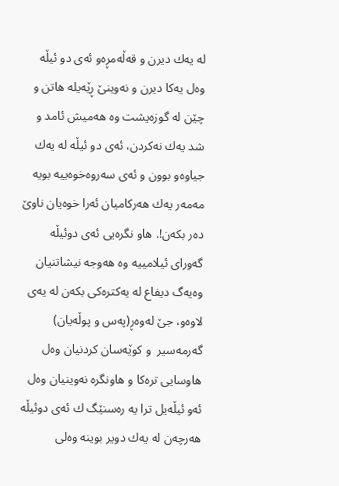له‌ يه‌ك ديرن و قه‌ڵه‌مڕه‌و ئه‌ی دو ئيڵه‌ وه‌ل يه‌كا ديرن و نه‌وينێ ڕێه‌يله هاتن و چێن له‌ گوزه‌يشت وه‌ هه‌ميش ئامد و شد يه‌ك نه‌كردن، ئه‌ی دو ئيڵه‌ له‌ يه‌ك جياوه‌و بوون و ئه‌ی سه‌روه‌خوه‌ييه‌ بويه‌ مه‌مه‌ر يه‌ك هه‌ركاميان ئه‌را خوه‌يان ناوێ ده‌ر بكه‌ن!. هاو نگره‌يی ئه‌ی دوئيڵه‌ گه‌ورای ئيلامييه‌ وه‌ هه‌وجه‌ نيشاتنيان وه‌يه‌گ ديفاع له‌ يه‌كتره‌كی بكه‌ن له‌ يه‌ی لاوه‌و، جێ له‌وه‌ڕ(په‌س و پوڵه‌يان) گه‌رمه‌سير  و كوێه‌سان كردنيان وه‌ل هاوسايی تره‌كا و هاونگره‌ نه‌وينيان وه‌ل ئه‌و ئيڵه‌يل ترا يه‌ ره‌سنێگ ك ئه‌ی دوئيڵه‌ هه‌رچه‌ن له‌ يه‌ك دوير بوينه‌ وه‌لی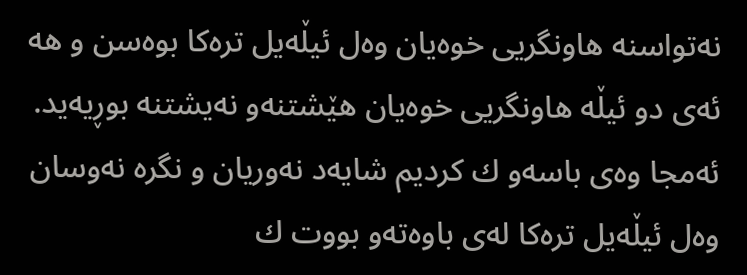نه‌تواسنه‌ هاونگريی خوه‌يان وه‌ل ئيڵه‌يل تره‌كا بوه‌سن و هه‌ ئه‌ی دو ئيڵه‌ هاونگريی خوه‌يان هێشتنه‌و نه‌يشتنه‌ بوڕيه‌يد. ئه‌مجا وه‌ی باسه‌و ك كرديم شايه‌د نه‌وريان و نگره‌ نه‌وسان وه‌ل ئيڵه‌يل تره‌كا له‌ی باوه‌ته‌و بووت ك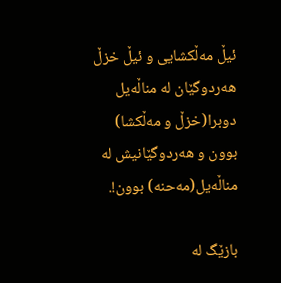ئيڵ مه‌ڵكشايی و ئيڵ خزڵ هه‌ردوگێان له‌ مناڵه‌يل دوبرا(خزڵ و مه‌ڵكشا) بوون و هه‌ردوگێانيش له‌ مناڵه‌يل(مه‌حنه‌) بوون!.

بازێگ له‌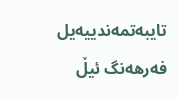تايبه‌تمه‌ندييه‌يل فه‌رهه‌نگ ئيڵ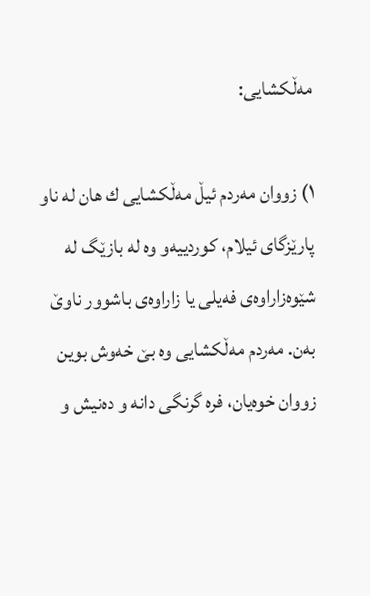مه‌ڵكشايی:

١) زووان مه‌ردم ئيڵ مه‌ڵكشايی ك هان له‌ ناو پارێزگای ئيلام، كوردييه‌و وه‌ له‌ بازێگ له‌ شێوه‌زاراوه‌ی فه‌يلی يا زاراوه‌ی باشوور ناوێ به‌ن. مه‌ردم مه‌ڵكشايی وه‌ بێ خه‌وش بوين زووان خوه‌يان، فره‌ گرنگی دانه‌ و ده‌نيش و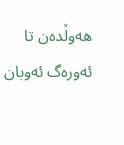هه‌وڵده‌ن تا ئه‌وره‌گ ئه‌وبان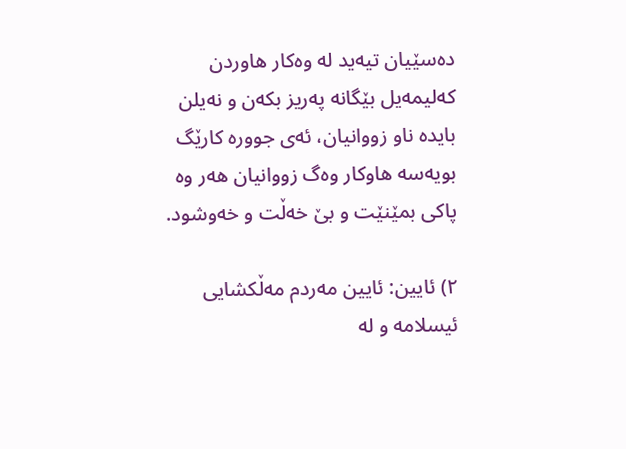ده‌سێيان تيه‌يد له‌ وه‌كار هاوردن كه‌ليمه‌يل بێگانه‌ په‌ريز بكه‌ن و نه‌يلن بايده‌ ناو زووانيان، ئه‌ی جووره‌ كارێگ بويه‌سه‌ هاوكار وه‌گ زووانيان هه‌ر وه‌ پاكی بمێنێت و بێ خه‌ڵت و خه‌وشود.

٢) ئايين: ئايين مه‌ردم مه‌ڵكشايی ئيسلامه‌ و له‌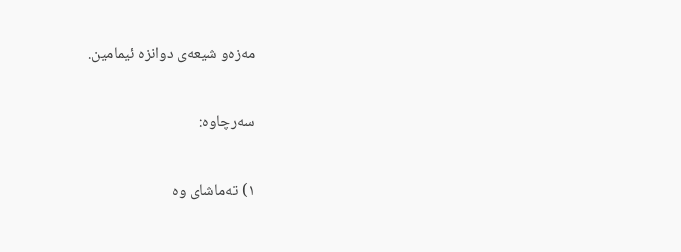مه‌زه‌و شيعه‌ی دوانزه‌ ئيمامين.

سه‌رچاوه‌:

١) ته‌ماشای وه‌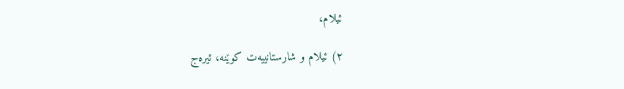ئيلام،

٢) ئيلام و شارستانييه‌ت كوێنه‌، ئيره‌ج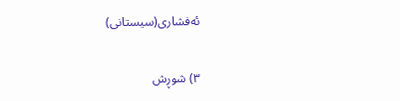ئه‌فشاری(سيستانی)

٣) شوڕش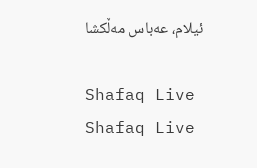ئيلام، عه‌باس مه‌ڵكشا

Shafaq Live
Shafaq Live